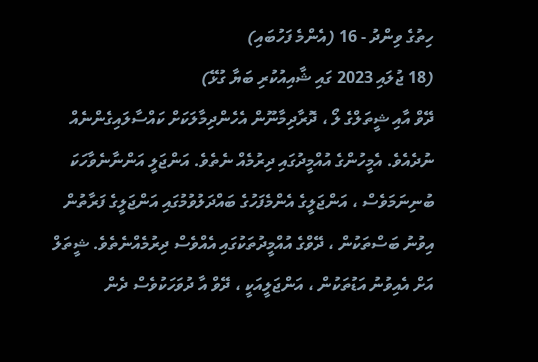ހިތުގެ ވިންދު - 16 (އެންމެ ފަހުބައި)
(18 ޖުލައި 2023 ގައި ޝާއިއުކުރި ބަޔާ ގުޅޭ)
ދޭވް އާއި ޝީތަލްގެ ލޯ ، ދޮރާދިމާނޫން އެހެންދިމާލަކަށް ކައްސާލައިގެންނެއް ނުދެއެވެ. އެމީހުންގެ އުއްމީދުގައި ދިރުމެއް ނެތެވެ. އަންޖަލީ އަންނާނެވާހަކަ ބުނިނަމަވެސް ، އަންޖަލީގެ އެންމެފަހުގެ ބައްދަލުވުމުގައި އަންޖަލީގެ ފަރާތުން އިވުނު ބަސްތަކުން ، ދޭވްގެ އުއްމީދުތަކުގައި އެއްވެސް ދިރުމެއްނެތެވެ. ޝީތަލް އަށް އެއިވުނު އަޑުތަކުން ، އަންޖަލީއަކީ ، ދޭވް އާ ދުވަހަކުވެސް ދެން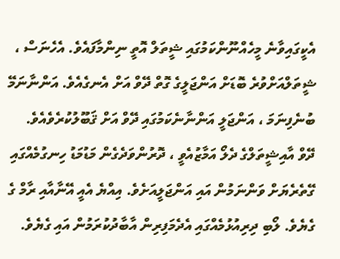އެކީގައިވާނެ މީހެއްނޫންކަމުގައި ޝީތަލް އޮތީ ނިންމާފައެވެ. އެހެނަސް ، ޝީތަލްއަށްވުރެ ބޮޑަށް އަންޖަލީގެ ގޮތް ދޭވް އަށް އެނގެއެވެ. އަންނާނަމޭ ބުނެފިނަމަ ، އަންޖަލީ އަންނާނެކަމުގައި ދޭވް އަށް ޤަބޫލުކުރެވެއެވެ.
ދޭވް އާއިޝީތަލްގެ ދެލޯ އަމާޒުއެވީ ، ދޮރުންވަދެގެން މަޑުމަޑު ހިނގުމެއްގައި ގޭތެރެޔަށް ވަންނަމުން އައި އަންޖަލީއަށެވެ. އިއްޔެ އެއީ އޭނާއާއި ރާމް ގެ ގެޔެވެ. ލޯބި ދިރިއުޅުމެއްގައި އެދެމަފިރިން އާބާދުކުރަމުން އައި ގެޔެވެ.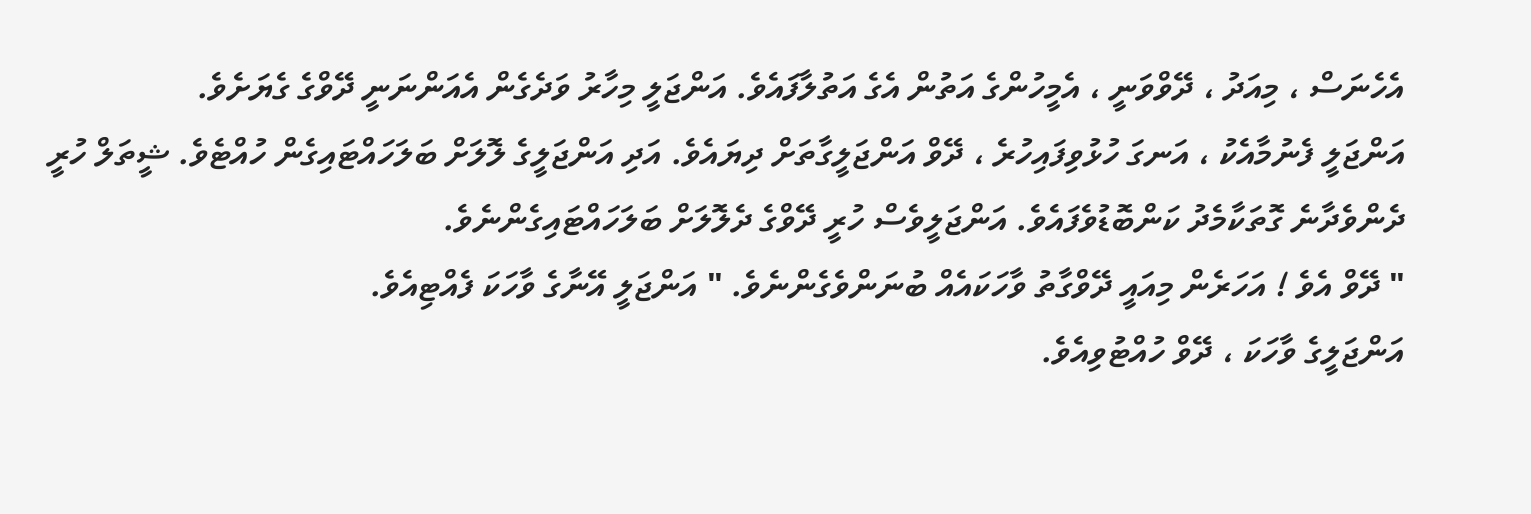އެހެނަސް ، މިއަދު ، ދޭވްވަނީ ، އެމީހުންގެ އަތުން އެގެ އަތުލާފައެވެ. އަންޖަލީ މިހާރު ވަދެގެން އެއަންނަނީ ދޭވްގެ ގެޔަށެވެ.
އަންޖަލީ ފެނުމާއެކު ، އަނގަ ހުޅުވިފައިހުރެ ، ދޭވް އަންޖަލީގާތަށް ދިޔައެވެ. އަދި އަންޖަލީގެ ލޮލަށް ބަލަހައްޓައިގެން ހުއްޓެވެ. ޝީތަލް ހުރީ ދެންވެދާނެ ގޮތަކާމެދު ކަންބޮޑުވެފައެވެ. އަންޖަލީވެސް ހުރީ ދޭވްގެ ދެލޮލަށް ބަލަހައްޓައިގެންނެވެ.
" ދޭވް އެވެ ! އަހަރެން މިއައީ ދޭވްގާތު ވާހަކައެއް ބުނަންވެގެންނެވެ. " އަންޖަލީ އޭނާގެ ވާހަކަ ފެއްޓިއެވެ.
އަންޖަލީގެ ވާހަކަ ، ދޭވް ހުއްޓުވިއެވެ.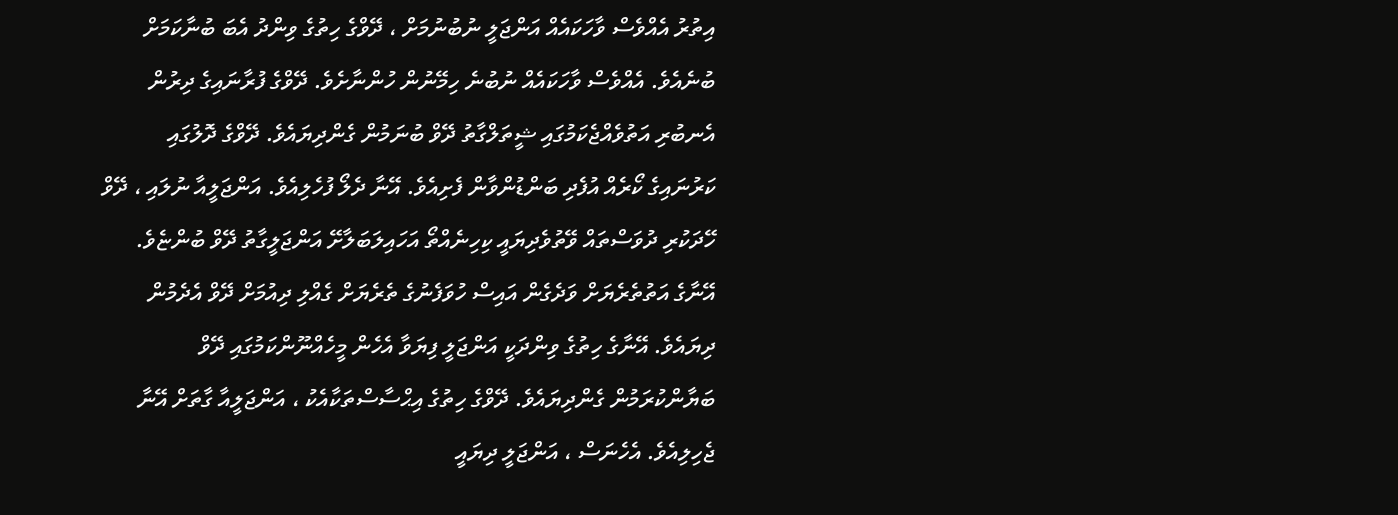އިތުރު އެއްވެސް ވާހަކައެއް އަންޖަލީ ނުބުނުމަށް ، ދޭވްގެ ހިތުގެ ވިންދު އެބަ ބުނާކަމަށް ބުނެއެވެ. އެއްވެސް ވާހަކައެއް ނުބުނެ ހިމޭނުން ހުންނާށެވެ. ދޭވްގެ ފުރާނައިގެ ދިރުން އެނބުރި އަތުވެއްޖެކަމުގައި ޝީތަލްގާތު ދޭވް ބުނަމުން ގެންދިޔައެވެ. ދޭވްގެ ދޮލުގައި ކަރުނައިގެ ކޯރެއް އުފެދި ބަންޑުންވާން ފެށިއެވެ. އޭނާ ދެލޯ ފުހެލިއެވެ. އަންޖަލީއާ ނުލައި ، ދޭވް ހޭދަކުރި ދުވަސްތައް ވޭތުވެދިޔައީ ކިހިނެއްތޯ އަހައިލަބަލާށޭ އަންޖަލީގާތު ދޭވް ބުންޏެވެ. އޭނާގެ އަތުތެރެޔަށް ވަދެގެން އައިސް ހުވަފެނުގެ ތެރެޔަށް ގެއްލި ދިއުމަށް ދޭވް އެދެމުން ދިޔައެވެ. އޭނާގެ ހިތުގެ ވިންދަކީ އަންޖަލީ ފިޔަވާ އެހެން މީހެއްނޫންކަމުގައި ދޭވް ބަޔާންކުރަމުން ގެންދިޔައެވެ. ދޭވްގެ ހިތުގެ އިޙްސާސްތަކާއެކު ، އަންޖަލީއާ ގާތަށް އޭނާ ޖެހިލިއެވެ. އެހެނަސް ، އަންޖަލީ ދިޔައީ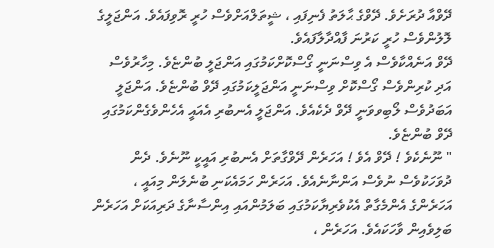ދޭވްއާ ދުރަށެވެ. ދޭވްގެ ޙާލަތު ފެނިފައި ، ޝީތަލްއަށްވެސް ހުރީ ރޮވިފައެވެ. އަންޖަލީގެ ލޮލުންވެސް ހުރީ ކަރުނަ ފާއްދާލާފައެވެ.
ދޭވް އަނެއްކާވެސް އެ ވިސްނަނީ ގޯސްކޮށްކަމުގައި އަންޖަލީ ބުންޏެވެ. މިހާރުވެސް އަދި ކުރިންވެސް ގޯސްކޮށް ވިސްނަނީ އަންޖަލީކަމުގައި ދޭވް ބުންޏެވެ. އަންޖަލީ އަބަދުވެސް ލޯބިވވަނީ ދޭވް ދެކެއެވެ. އަންޖަލީ އެނބުރި އެއައީ އެހެންވެގެންކަމުގައި ދޭވް ބުންޏެވެ.
" ނޫނެކެވެ ! ދޭވް އެވެ ! އަހަރެން ދޭވްގާތަށް އެނބުރި އައީކީ ނޫނެވެ. ދެން ދުވަހަކުވެސް ނުވެސް އަންނާނެއެވެ. އަހަރެން ހަމައެކަނި ބުނެލަން މިއައީ ، އަހަރެންގެ އެންމެގާތް އެކުވެރިޔާކަމުގައި ބަލަމުންއައި އިންސާނާގެ ދަރިއަކަށް އަހަރެން ބަލިވެއިން ވާހަކައެވެ. އަހަރެން ،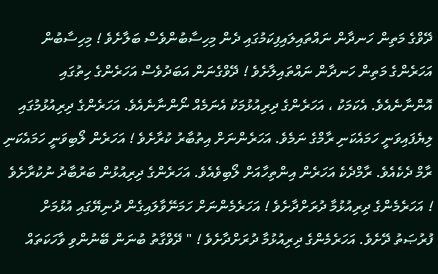ދޭވްގެ މަތިން ހަނދާން ނައްތައިލައިފިކަމުގައި ދެން މިހިސާބުންވެސް ބަލާށެވެ ! މިހިސާބުން އަހަރެންގެ މަތިން ހަނދާން ނައްތައިލާށެވެ ! ދޭވްގެނަން އަބަދުވެސް އަހަރެންގެ ހިތުގައި އޮންނާނެއެވެ. އެކަމަކު ، އަހަރެންގެ ދިރިއުޅުމަކު އެނަމެއް ނޯންނާނެއެވެ. އަހަރެންގެ ދިރިއުޅުމުގައި ލިޔެފައިވަނީ ހަމައެކަނި ރާމްގެ ނަމެވެ. އަހަރެންނަށް އިތުބާރު ކުރާށެވެ ! އަހަރެން ލޯބިވަނީ ހަމައެކަނި ރާމް ދެކެއެވެ. ރާމްދެކެ އަހަރެން އިންތިހާއަށް ލޯބިވެއެވެ. އަހަރެންގެ ދިރިއުޅުން ބަރުބާދު ނުކުރާށެވެ ! އަހަރެމެންގެ ދިރިއުޅުމާ ދުރަށްދާށެވެ ! އަހަރެމެންނަށް ހަމަނޭވާލައިގެން ދުނިޔޭގައި އުޅުމަށް ފުރުޞަތު ދޭށެވެ. އަހަރެމެންގެ ދިރިއުޅުމާ ދުރަށްދާށެވެ ! " ދޭވްގާތު ބުނަން ބޭނުންވި ވާހަކަތައް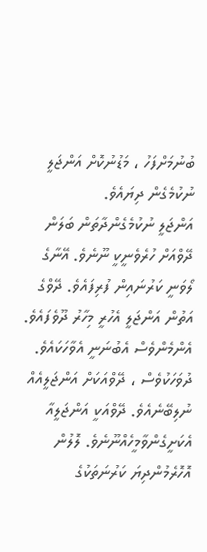ބުނުމަށްފަހު ، މަޑުނުކޮށް އަންޖަލީ ނުކުމެގެން ދިޔައެވެ.
އަންޖަލީ ނުކުމެގެންދާތަން ބަލަން ދޭވްއަށް ހުރެވެނީކީ ނޫނެވެ. އޭނާގެ ލޯވަނީ ކަރުނައިން ފުރިފައެވެ. ދޭވްގެ އަތުން އަންޖަލީ އެހުރީ މިހާރު ދޫވެފައެވެ. އެންމެންވެސް އެބުނަނީ އެވާހަކައެވެ. ދުވަހަކުވެސް ، ދޭވްއަކަށް އަންޖަލީއެއް ނުލިބޭނެއެވެ. ދޭވްއަކީ އަންޖަލީއާ އެކަށީގެންވާމީހެއްނޫނެވެ. ލޮލުން އޮހޮރެމުންދިޔަ ކަރުނަތަކުގެ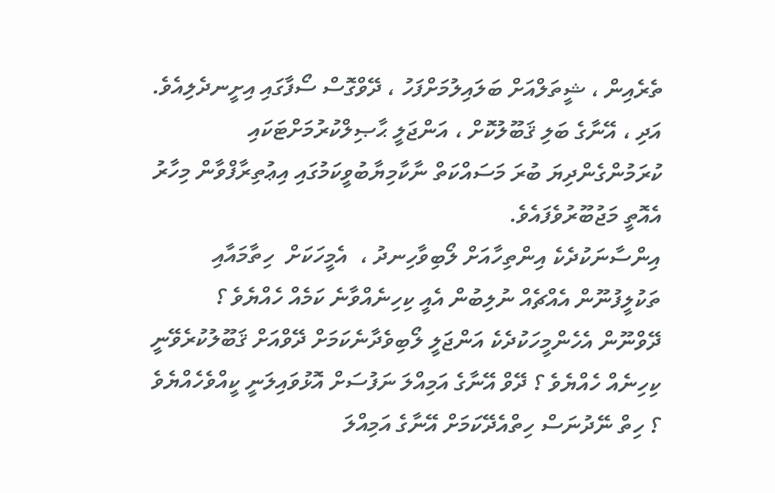ތެރެއިން ، ޝީތަލްއަށް ބަލައިލުމަށްފަހު ، ދޭވްގޮސް ސޯފާގައި އިށީނދެލިއެވެ. އަދި ، އޭނާގެ ބަލި ޤަބޫލުކޮށް ، އަންޖަލީ ޙާޞިލްކުރުމަށްޓަކައި ކުރަމުންގެންދިޔަ ބުރަ މަސައްކަތް ނާކާމިޔާބުވީކަމުގައި އިޢުތިރާފްވާން މިހާރު އެއޮތީ މަޖުބޫރުވެފައެވެ.
އިންސާނަކުދެކެ އިންތިހާއަށް ލޯބިވާހިނދު ،  އެމީހަކަށް  ހިތާމައާއި ތަކުލީފުނޫން އެއްޗެއް ނުލިބުން އެއީ ކިހިނެއްވާނެ ކަމެއް ހެއްޔެވެ ؟  ދޭވްނޫން އެހެންމީހަކުދެކެ އަންޖަލީ ލޯބިވެދާނެކަމަށް ދޭވްއަށް ޤަބޫލުކުރެވޭނީ ކިހިނެއް ހެއްޔެވެ ؟ ދޭވް އޭނާގެ އަމިއްލަ ނަފުސަށް އޮޅުވައިލަނީ ކީއްވެހެއްޔެވެ ؟ ހިތް ނޭދުނަސް ހިތްއެދޭކަމަށް އޭނާގެ އަމިއްލަ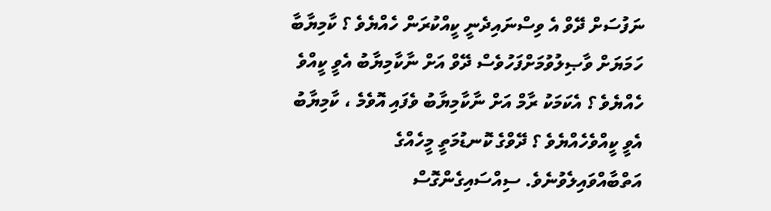ނަފުސަށް ދޭވް އެ ވިސްނައިދެނީ ކީއްކުރަން ހެއްޔެވެ ؟ ކާމިޔާބާ ހަމަޔަށް ވާޞިލުވުމަށްފަހުވެސް ދޭވް އަށް ނާކާމިޔާބު އެވީ ކީއްވެ ހެއްޔެވެ ؟ އެކަމަކު ރާމް އަށް ނާކާމިޔާބު ވެފައި އޮވެމެ ، ކާމިޔާބު އެވީ ކީއްވެހެއްޔެވެ ؟ ދޭވްގެ ކޮނޑުމަތީ މީހެއްގެ އަތްބާއްވައިލެވުނެވެ. ސިއްސައިގެންގޮސް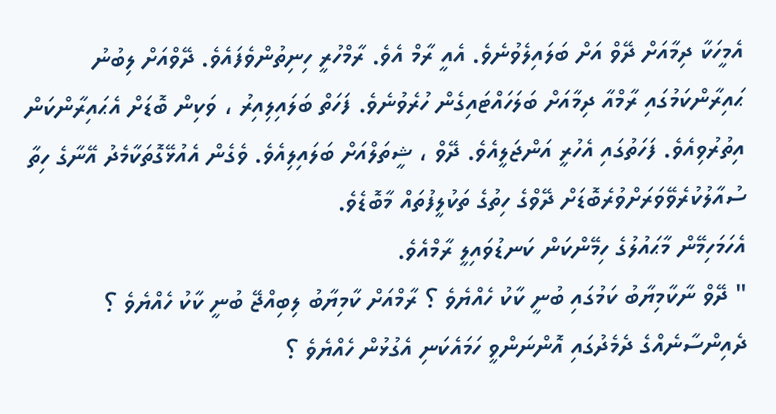އެމީހަކާ ދިމާއަށް ދޭވް އަށް ބަލައިލެވުނެވެ. އެއީ ރާމް އެވެ. ރާމްހުރީ ހިނިތުންވެފައެވެ. ދޭވްއަށް ލިބުނު ޙައިރާންކަމުގައި ރާމްއާ ދިމާއަށް ބަލަހައްޓައިގެން ހުރެވުނެވެ. ފަހަތް ބަލައިލިއިރު ، ވަކިން ބޮޑަށް އެޙައިރާންކަން އިތުރުވިއެވެ. ފަހަތުގައި އެހުރީ އަންޖަލީއެވެ. ދޭވް ، ޝީތަލްއަށް ބަލައިލިއެވެ. ވެގެން އެއުޅޭގޮތަކާމެދު އޭނާގެ ހިތާ ސުއާލުކުރެވޭވަރަށްވުރެބޮޑަށް ދޭވްގެ ހިތުގެ ތަކުލީފުތައް މާބޮޑެވެ.
އެހަމަހިމޭން މާޙައުލުގެ ހިމޭންކަން ކަނޑުވައިލީ ރާމްއެވެ.
" ދޭވް ނާކާމިޔާބު ކަމުގައި ބުނީ ކާކު ހެއްޔެވެ ؟ ރާމްއަށް ކާމިޔާބު ލިބިއްޖޭ ބުނީ ކާކު ހެއްޔެވެ ؟ ދެއިންސާނެއްގެ ދެމެދުގައި އޮންނަންވީ ހަމައެކަނި އެގުޅުން ހެއްޔެވެ ؟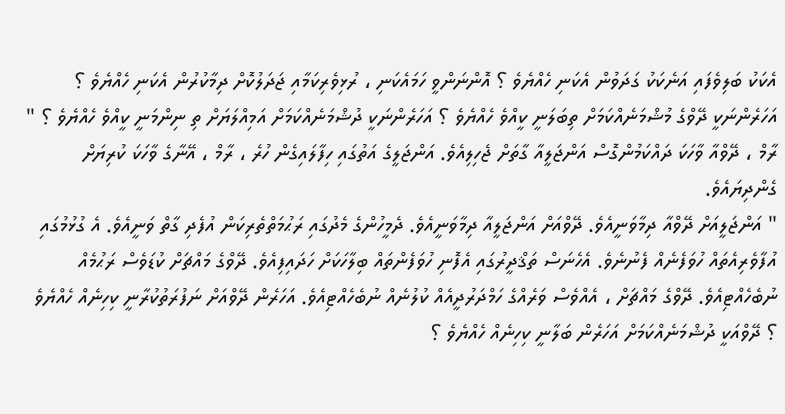އެކަކު ބަލިވެފައި އަނެކަކު ގަދަވުން އެކަނި ހެއްޔެވެ ؟ އޮންނަންވީ ހަމައެކަނި ، ރުޅިވެރިކަމާއި ޖަދަލުކޮށް ދިމާކުރުން އެކަނި ހެއްޔެވެ ؟ އަހަރެންނަކީ ދޭވްގެ މުޝްމަނެއްކަމަށް ތިބަލަނީ ކީއްވެ ހެއްޔެވެ ؟ އަހަރެންނަކީ ދުޝްމަނެއްކަމަށް އަމިއްލަޔަށް ތި ނިންމަނީ ކީއްވެ ހެއްޔެވެ ؟ " ރާމް ، ދޭވްއާ ވާހަކަ ދައްކަމުންގޮސް އަންޖަލީއާ ގާތަށް ޖެހިލިއެވެ. އަންޖަލީގެ އަތުގައި ހިފާލައިގެން ހުރެ ، ރާމް ، އޭނާގެ ވާހަކަ ކުރިޔަށް ގެންދިޔައެވެ.
" އަންޖަލީއަށް ދޭވްއާ ދިމާވަނީއެވެ. ދޭވްއަށް އަންޖަލީއާ ދިމާވަނީއެވެ. ދެމީހުންގެ މެދުގައި ރަޙުމަތްތެރިކަން އުފެދި ގާތް ވަނީއެވެ. އެ ގުޅުމުގައި އުފާވެރިއެތައް ހުވަފެނެއް ފެނުނެވެ. އެހެނަސް ތަޤްދީރުގައި އެފޮނި ހުވަފެންތައް ބިލާހަކަށް ހަދައިފިއެވެ. ދޭވްގެ މައްޗަށް ކުޑަވެސް ރަޙުމެއް ނުބެހެއްޓިއެވެ. ދޭވްގެ މައްޗަށް ، އެއްވެސް ވަރެއްގެ ހަމްދަރުދީއެއް ކުލުނެއް ނުބެހެއްޓިއެވެ. އަހަރެން ދޭވްއަށް ނަފުރަތުކުރާނީ ކިހިނެއް ހެއްޔެވެ ؟ ދޭވްއަކީ ދުޝްމަނެއްކަމަށް އަހަރެން ބަލާނީ ކިހިނެއް ހެއްޔެވެ ؟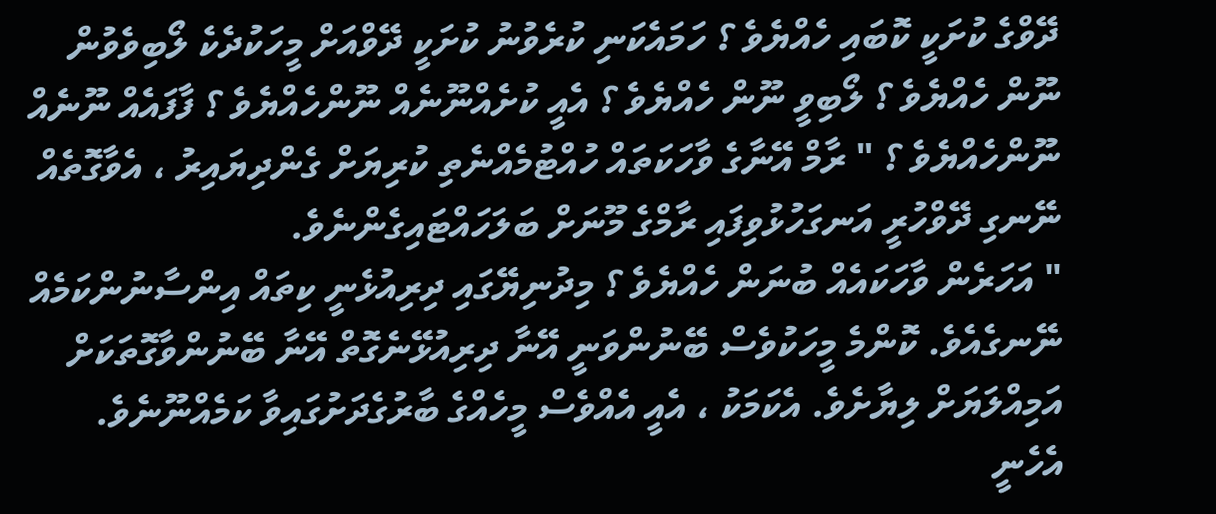ދޭވްގެ ކުށަކީ ކޮބައި ހެއްޔެވެ ؟ ހަމައެކަނި ކުރެވުނު ކުށަކީ ދޭވްއަށް މީހަކުދެކެ ލޯބިވެވުން ނޫން ހެއްޔެވެ ؟ ލޯބިވީ ނޫން ހެއްޔެވެ ؟ އެއީ ކުށެއްނޫނެއް ނޫންހެއްޔެވެ ؟ ފާފައެއް ނޫނެއް ނޫންހެއްޔެވެ ؟ " ރާމް އޭނާގެ ވާހަކަތައް ހުއްޓުމެއްނެތި ކުރިޔަށް ގެންދިޔައިރު ، އެވާގޮތެއް ނޭނގި ދޭވްހުރީ އަނގަހުޅުވިފައި ރާމްގެ މޫނަށް ބަލަހައްޓައިގެންނެވެ.
" އަހަރެން ވާހަކައެއް ބުނަން ހެއްޔެވެ ؟ މިދުނިޔޭގައި ދިރިއުޅެނީ ކިތައް އިންސާނުންކަމެއް ނޭނގެއެވެ. ކޮންމެ މީހަކުވެސް ބޭނުންވަނީ އޭނާ ދިރިއުޅޭނެގޮތް އޭނާ ބޭނުންވާގޮތަކަށް އަމިއްލަޔަށް ލިޔާށެވެ. އެކަމަކު ، އެއީ އެއްވެސް މީހެއްގެ ބާރުގެދަށުގައިވާ ކަމެއްނޫނެވެ. އެހެނީ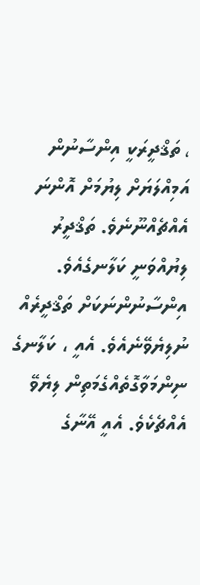، ތަޤްދީރަކީ އިންސާނުން އަމިއްލަޔަށް ލިޔުމަށް އޮންނަ އެއްޗެއްނޫނެވެ. ތަޤްދީރު ލިޔުއްވަނީ ކަލާނގެއެވެ. އިންސާނުންނަކަށް ތަޤްދީރެއް ނުލިޔެވޭނެއެވެ. އެއީ ، ކަލާނގެ ނިންމަވާގޮތެއްގެމަތިން ލިޔެވޭ އެއްޗެކެވެ. އެއީ އޭނާގެ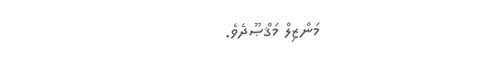މަންޒިލް މަޤްޞޫދެވެ.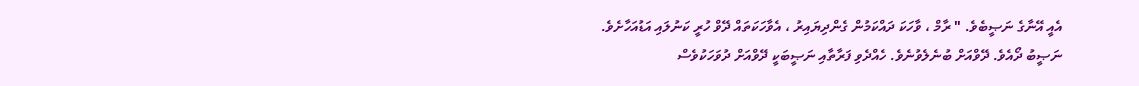އެއީ އޭނާގެ ނަޞީބެވެ. " ރާމް ، ވާހަކަ ދައްކަމުން ގެންދިޔައިރު ، އެވާހަކަތައް ދޭވް ހުރީ ކަނުލައި އަޑުއަހާށެވެ.
ނަޞީބު ދޯއެވެ. ދޭވްއަށް ބުނެލެވުނެވެ. ހެއްދެވި ފަރާތާއި ނަޞީބަކީ ދޭވްއަށް ދުވަހަކުވެސް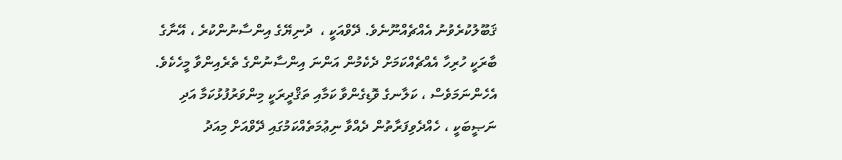ޤަބޫލުކުރެވުނު އެއްޗެއްނޫނެވެ. ދޭވްއަކީ ،  ދުނިޔޭގެ އިންސާނުންކުރެ ، އޭނާގެ ބާރަކީ ހުރިހާ އެއްޗެއްކަމަށް ދެކެމުން އަންނަ އިންސާނުންގެ ތެރެއިންވާ މީހެކެވެ. އެހެންނަމަވެސް ، ކަލާނގެ ވޮޑިގެންވާ ކަމާއި ތަޤްދީރަކީ މިންވަރުފުޅުކަމާ އަދި ނަޞީބަކީ ، ހެއްދެވިފަރާތުން ދެއްވާ ނިޢުމަތެއްކަމުގައި ދޭވްއަށް މިއަދު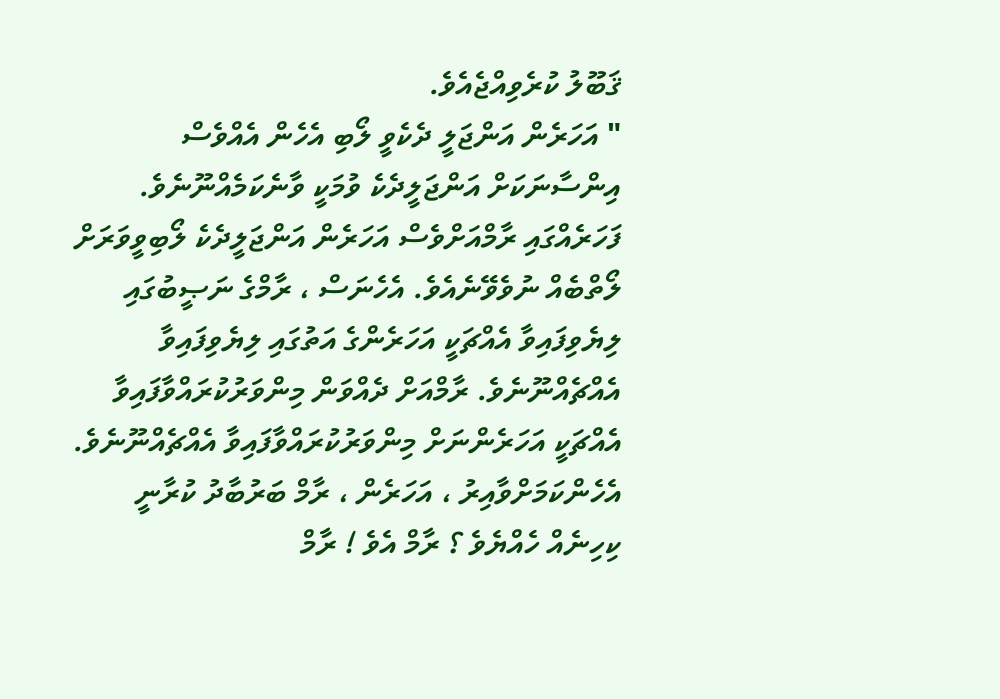ޤަބޫލު ކުރެވިއްޖެއެވެ.
" އަހަރެން އަންޖަލީ ދެކެވީ ލޯބި އެހެން އެއްވެސް އިންސާނަކަށް އަންޖަލީދެކެ ވުމަކީ ވާނެކަމެއްނޫނެވެ. ފަހަރެއްގައި ރާމްއަށްވެސް އަހަރެން އަންޖަލީދެކެ ލޯބިވީވަރަށް ލޯތްބެއް ނުވެވޭނެއެވެ. އެހެނަސް ، ރާމްގެ ނަޞީބުގައި ލިޔެވިފައިވާ އެއްޗަކީ އަހަރެންގެ އަތުގައި ލިޔެވިފައިވާ އެއްޗެއްނޫނެވެ. ރާމްއަށް ދެއްވަން މިންވަރުކުރައްވާފައިވާ އެއްޗަކީ އަހަރެންނަށް މިންވަރުކުރައްވާފައިވާ އެއްޗެއްނޫނެވެ. އެހެންކަމަށްވާއިރު ، އަހަރެން ، ރާމް ބަރުބާދު ކުރާނީ ކިހިނެއް ހެއްޔެވެ ؟ ރާމް އެވެ ! ރާމް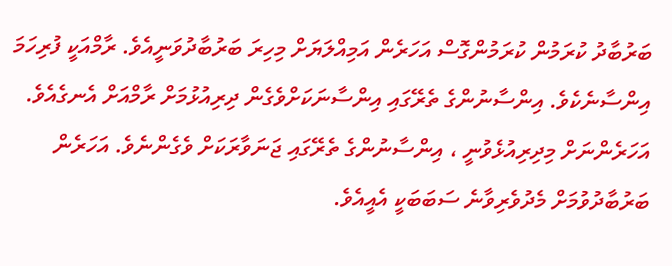ބަރުބާދު ކުރަމުން ކުރަމުންގޮސް އަހަރެން އަމިއްލަޔަށް މިހިރަ ބަރުބާދުވަނީއެވެ. ރާމްއަކީ ފުރިހަމަ އިންސާނެކެވެ. އިންސާނުންގެ ތެރޭގައި އިންސާނަކަށްވެގެން ދިރިއުޅުމަށް ރާމްއަށް އެނގެއެވެ. އަހަރެންނަށް މިދިރިއުޅެވުނީ ، އިންސާނުންގެ ތެރޭގައި ޖަނަވާރަކަށް ވެގެންނެވެ. އަހަރެން ބަރުބާދުވުމަށް މެދުވެރިވާނެ ސަބަބަކީ އެއީއެވެ.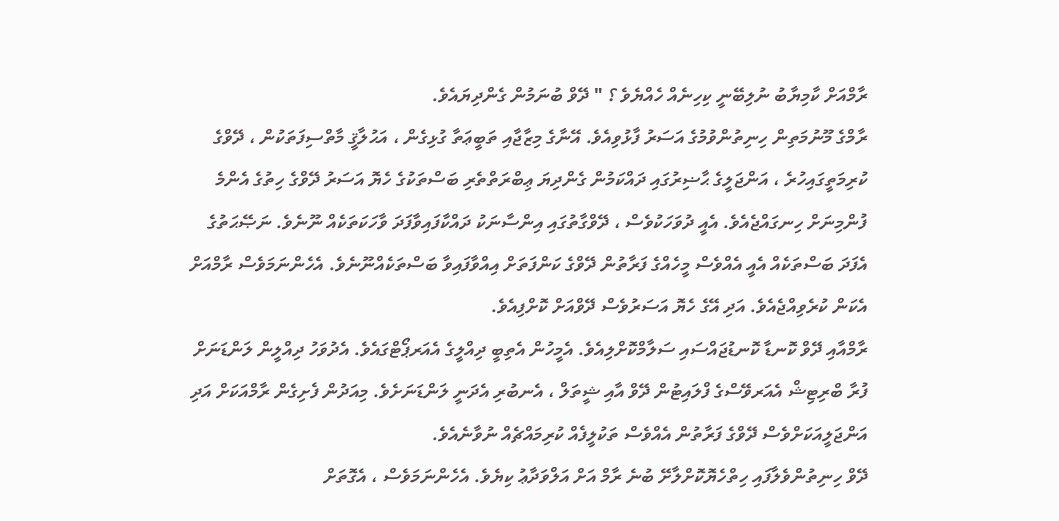ރާމްއަށް ކާމިޔާބު ނުލިބޭނީ ކިހިނެއް ހެއްޔެވެ ؟ " ދޭވް ބުނަމުން ގެންދިޔައެވެ.
ރާމްގެ މޫނުމަތިން ހިނިތުންވުމުގެ އަސަރު ފާޅުވިއެވެ. އޭނާގެ މިޒާޖާއި ތަބީޢަތާ ގުޅިގެން ، އަޙުލާޤީ މާތްސިފަތަކުން ، ދޭވްގެ ކުރިމަތީގައިހުރެ ، އަންޖަލީގެ ޙާޟިރުގައި ދައްކަމުން ގެންދިޔަ ޢިބްރަތްތެރި ބަސްތަކުގެ ހެޔޮ އަސަރު ދޭވްގެ ހިތުގެ އެންމެ ފުންމިނަށް ހިނގައްޖެއެވެ. އެއީ ދުވަހަކުވެސް ، ދޭވްގާތުގައި އިންސާނަކު ދައްކާފައިވާފަދަ ވާހަކަތަކެއް ނޫނެވެ. ނަޞޭޙަތުގެ އެފަދަ ބަސްތަކެއް އެއީ އެއްވެސް މީހެއްގެ ފަރާތުން ދޭވްގެ ކަންފަތަށް އިއްވާފައިވާ ބަސްތަކެއްނޫނެވެ. އެހެންނަމަވެސް ރާމްއަށް އެކަން ކުރެވިއްޖެއެވެ. އަދި އޭގެ ހެޔޮ އަސަރުވެސް ދޭވްއަށް ކޮށްފިއެވެ.
ރާމްއާއި ދޭވް ކޮނޑާ ކޮނޑުޖައްސައި ސަލާމްކޮށްލިއެވެ. އެމީހުން އެތިބީ ދިއްލީގެ އެއަރޕޯޓްގައެވެ. އެދުވަހު ދިއްލީން ލަންޑަނަށް ފުރާ ބްރިޓިޝް އެއަރވޭސްގެ ފްލައިޓުން ދޭވް އާއި ޝީތަލް ، އެނބުރި އެދަނީ ލަންޑަނަށެވެ. މިއަދުން ފެށިގެން ރާމްއަކަށް އަދި އަންޖަލީއަކަށްވެސް ދޭވްގެ ފަރާތުން އެއްވެސް ތަކުލީފެއް ކުރިމައްޗެއް ނުވާނެއެވެ.
ދޭވް ހިނިތުންވެލާފައި ހިތްހެޔޮކޮށްލާށޭ ބުނެ ރާމް އަށް އަލްވަދާޢު ކިޔެވެ. އެހެންނަމަވެސް ، އެގޮތަށް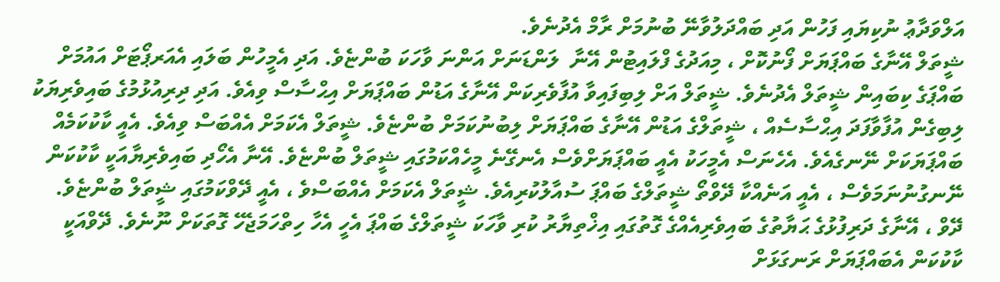އަލްވަދާޢު ނުކިޔައި ފަހުން އަދި ބައްދަލުވާނޭ ބުނުމަށް ރާމް އެދުނެވެ.
ޝީތަލް އޭނާގެ ބައްޕަޔަށް ފޯނުކޮށް ، މިއަދުގެ ފްލައިޓުން އޭނާ  ލަންޑަނަށް އަންނަ ވާހަކަ ބުންޏެވެ. އަދި އެމީހުން ބަލައި އެއަރޕޯޓަށް އައުމަށް ބައްޕަގެ ކިބައިން ޝީތަލް އެދުނެވެ. ޝީތަލް އަށް ލިބިފައިވާ އުފާވެރިކަން އޭނާގެ އަޑުން ބައްޕަޔަށް އިޙްސާސް ވިއެވެ. އަދި ދިރިއުޅުމުގެ ބައިވެރިޔަކު ލިބިގެން އުފާވާފަދަ އިޙްސާސެއް ، ޝީތަލްގެ އަޑުން އޭނާގެ ބައްޕަޔަށް ލިބުނުކަމަށް ބުންޏެވެ. ޝީތަލް އެކަމަށް އެއްބަސް ވިއެވެ. އެއީ ކާކުކަމެއް ބައްޕަޔަކަށް ނޭނގެއެވެ. އެހެނަސް އެމީހަކު އެއީ ބައްޕަޔަށްވެސް އެނގޭނެ މީހެއްކަމުގައި ޝީތަލް ބުންޏެވެ. އޭނާ އެހޯދި ބައިވެރިޔާއަކީ ކާކުކަން ނޭނގުނުނަމަވެސް ، އެއީ އަނެއްކާ ދޭވްތޯ ޝީތަލްގެ ބައްޕަ ސުއާލުކުރިއެވެ. ޝީތަލް އެކަމަށް އެއްބަސްވެ ، އެއީ ދޭވްކަމުގައި ޝީތަލް ބުންޏެވެ.
ދޭވް ، އޭނާގެ ދަރިފުޅުގެ ޙަޔާތުގެ ބައިވެރިއެއްގެ ގޮތުގައި އިޚްތިޔާރު ކުރި ވާހަކަ ޝީތަލްގެ ބައްޕަ އެހީ އެހާ ހިތްހަމަޖެހޭ ގޮތަކަށް ނޫނެވެ. ދޭވްއަކީ ކާކުކަން އެބައްޕަޔަށް ރަނގަޅަށް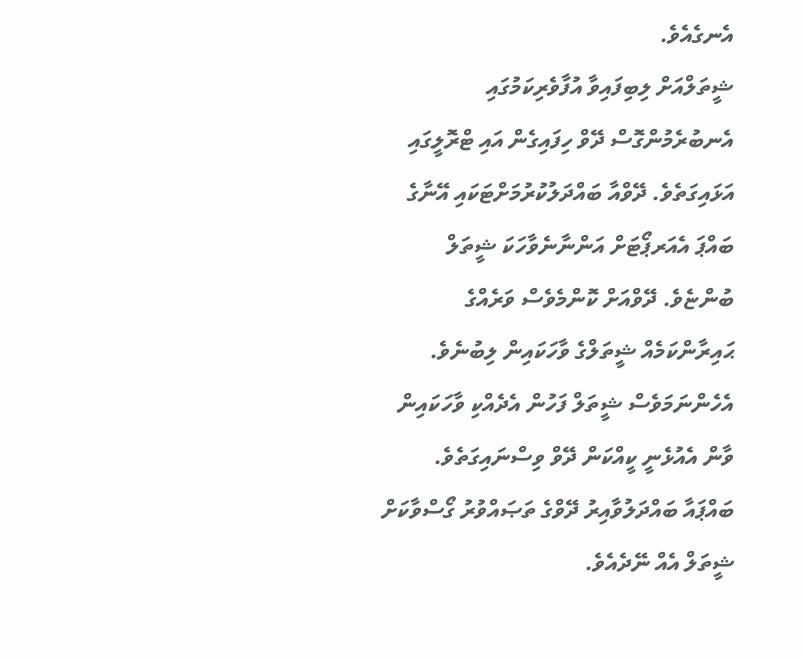އެނގެއެވެ.
ޝީތަލްއަށް ލިބިފައިވާ އުފާވެރިކަމުގައި އެނބުރެމުންގޮސް ދޭވް ހިފައިގެން އައި ޓްރޮލީގައި އަޅައިގަތެވެ. ދޭވްއާ ބައްދަލުކުރުމަށްޓަކައި އޭނާގެ ބައްޕަ އެއަރޕޯޓަށް އަންނާނެވާހަކަ ޝީތަލް ބުންޏެވެ. ދޭވްއަށް ކޮންމެވެސް ވަރެއްގެ ޙައިރާންކަމެއް ޝީތަލްގެ ވާހަކައިން ލިބުނެވެ. އެހެންނަމަވެސް ޝީތަލް ފަހުން އެދެއްކި ވާހަކައިން ވާން އެއުޅެނީ ކީއްކަން ދޭވް ވިސްނައިގަތެވެ.
ބައްޕައާ ބައްދަލުވާއިރު ދޭވްގެ ތަޞައްވުރު ގޯސްވާކަށް ޝީތަލް އެއް ނޭދެއެވެ.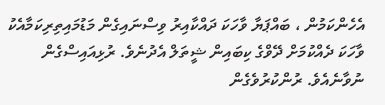އެހެންކަމުން ، ބައްޕަޔާ ވާހަކަ ދައްކާއިރު ވިސްނައިގެން މަޑުމައިތިރިކަމާއެކު ވާހަކަ ދެއްކުމަށް ދޭވްގެ ކިބައިން ޝީތަލް އެދުނެވެ. ރުޅިއައިސްގެން ނުވާނެއެވެ. ރުންކުރުވެގެން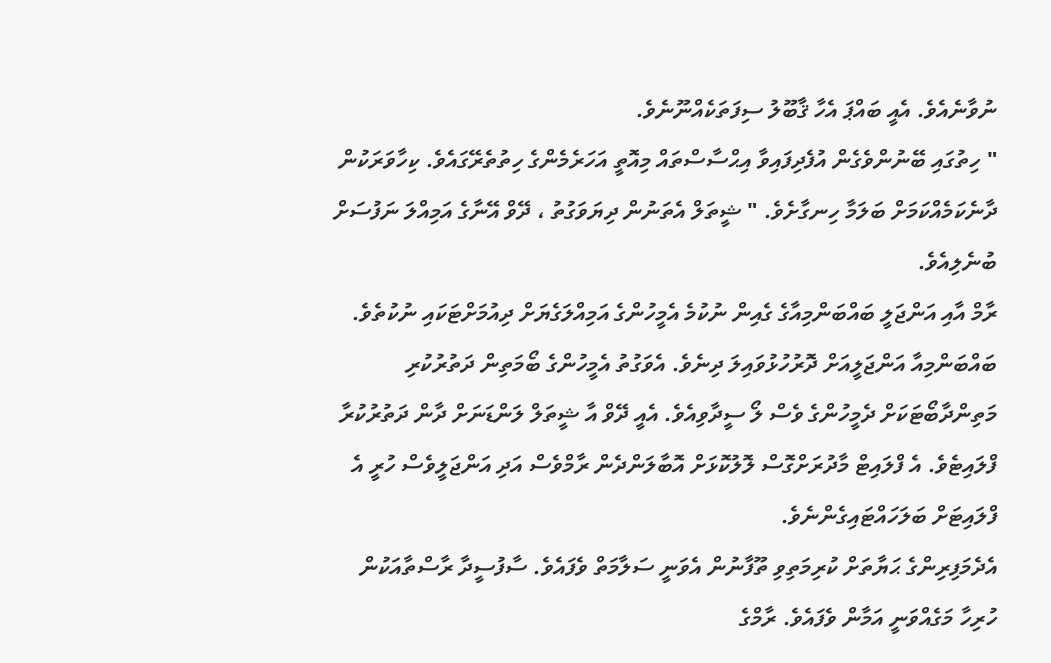ނުވާނެއެވެ. އެއީ ބައްޕަ އެހާ ޤާބޫލު ސިފަތަކެއްނޫނެވެ.
" ހިތުގައި ބޭނުންވެގެން އުފެދިފައިވާ އިޙްސާސްތައް މިއޮތީ އަހަރެމެންގެ ހިތުތެރޭގައެވެ. ކިހާވަރަކުން ދާނެކަމެއްކަމަށް ބަލަމާ ހިނގާށެވެ. " ޝީތަލް އެތަނުން ދިޔަވަގުތު ، ދޭވް އޭނާގެ އަމިއްލަ ނަފުސަށް ބުނެލިއެވެ.
ރާމް އާއި އަންޖަލީ ބައްބަންމިއާގެ ގެއިން ނުކުމެ އެމީހުންގެ އަމިއްލަގެޔަށް ދިއުމަށްޓަކައި ނުކުތެވެ. ބައްބަންމިއާ އަންޖަލީއަށް ދޮރުހުޅުވައިލަ ދިނެވެ. އެވަގުތު އެމީހުންގެ ބޯމަތިން ދަތުރުކުރި މަތިންދާބޯޓަކަށް ދެމީހުންގެ ވެސް ލޯ ސީދާވިއެވެ. އެއީ ދޭވް އާ ޝީތަލް ލަންޑަނަށް ދާން ދަތުރުކުރާ ފްލައިޓެވެ. އެ ފްލައިޓް މާދުރަށްގޮސް ލޮލުކޮޅަށް އޮބާލަންދެން ރާމްވެސް އަދި އަންޖަލީވެސް ހުރީ އެ ފްލައިޓަށް ބަލަހައްޓައިގެންނެވެ.
އެދެމަފިރިންގެ ޙަޔާތަށް ކުރިމަތިވި ތޫފާނުން އެވަނީ ސަލާމަތް ވެފައެވެ. ސާފުސީދާ ރާސްތާއަކުން ހުރިހާ މަގެއްވަނީ އަމާން ވެފައެވެ. ރާމްގެ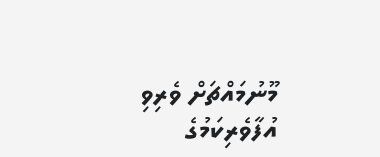މޫނުމައްޗަށް ވެރިވި އުފާވެރިކަމުގެ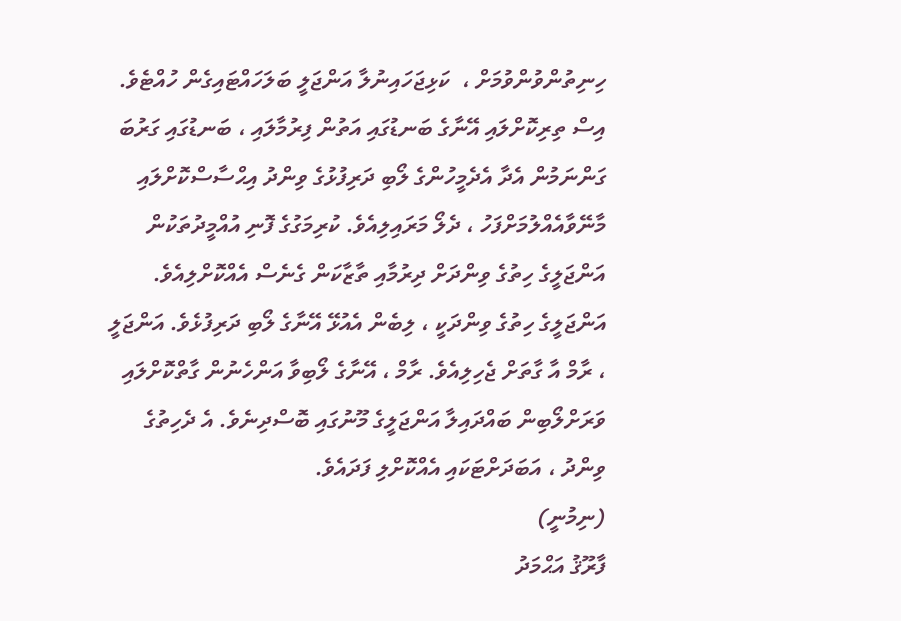ހިނިތުންވުންވުމަށް ،  ކަޅިޖަހައިނުލާ އަންޖަލީ ބަލަހައްޓައިގެން ހުއްޓެވެ. އިސް ތިރިކޮށްލައި އޭނާގެ ބަނޑުގައި އަތުން ފިރުމާލައި ، ބަނޑުގައި ގަރުބަ ގަންނަމުން އެދާ އެދެމީހުންގެ ލޯބި ދަރިފުޅުގެ ވިންދު އިޙްސާސްކޮށްލައި މާނޭވާއެއްލުމަށްފަހު ، ދެލޯ މަރައިލިއެވެ. ކުރިމަގުގެ ފޮނި އުއްމީދުތަކުން އަންޖަލީގެ ހިތުގެ ވިންދަށް ދިރުމާއި ތާޒާކަން ގެނެސް އެއްކޮށްލިއެވެ. އަންޖަލީގެ ހިތުގެ ވިންދަކީ ، ލިބެން އެއުޅޭ އޭނާގެ ލޯބި ދަރިފުޅެވެ. އަންޖަލީ ، ރާމް އާ ގާތަށް ޖެހިލިއެވެ. ރާމް ، އޭނާގެ ލޯބިވާ އަންހެނުން ގާތްކޮށްލައި ވަރަށްލޯބިން ބައްދައިލާ އަންޖަލީގެ މޫނުގައި ބޮސްދިނެވެ. އެ ދެހިތުގެ ވިންދު ، އަބަދަށްޓަކައި އެއްކޮށްލި ފަދައެވެ.
(ނިމުނީ)
ފާރޫޤު އަޙްމަދު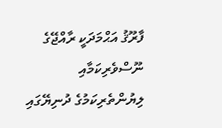ފާރޫޤު އަޙްމަދަކީ ރާއްޖޭގެ ނޫސްވެރިކަމާއި ލިޔުންތެރިކަމުގެ ދުނިޔޭގައި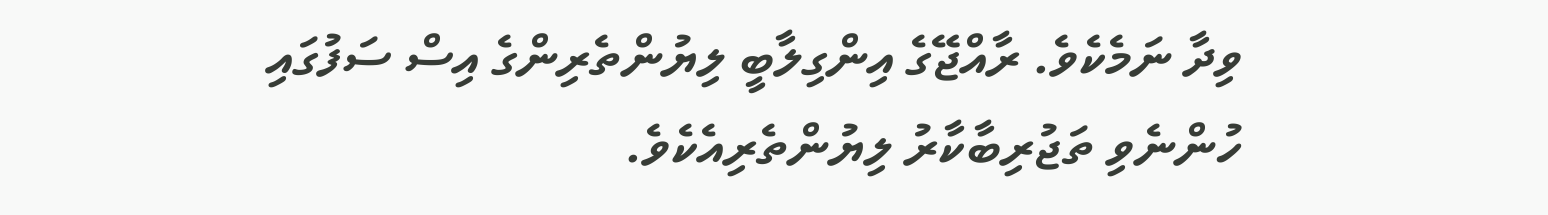ވިދާ ނަމެކެވެ. ރާއްޖޭގެ އިންގިލާބީ ލިޔުންތެރިންގެ އިސް ސަފުގައި ހުންނެވި ތަޖުރިބާކާރު ލިޔުންތެރިއެކެވެ.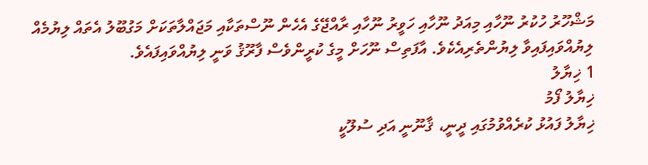މަޝްހޫރު ހުކުރު ނޫހާއި މިއަދު ނޫހާއި ހަވީރު ނޫހާއި ރާއްޖޭގެ އެހެން ނޫސްތަކާއި މަޖައްލާތަކަށް މަގުބޫލު އެތައް ލިޔުމެއް ލިޔުއްވައިފައިވާ ލިޔުންތެރިއެކެވެ. އާފަތިސް ނޫހަށް މީގެ ކުރީންވެސް ފާރޫޤު ވަނީ ލިޔުއްވައިފައެވެ.
1 ޚިޔާލު
ޚިޔާލު ފޯމު
ޚިޔާލު ފައުޅު ކުރެއްވުމުގައި ދީނީ، ޤާނޫނީ އަދި ސުލޫކީ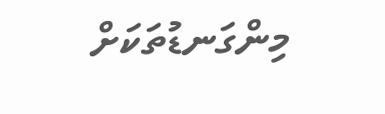މިންގަނޑުތަކަށް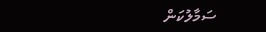ސަމާލުކަން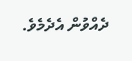ދެއްވުން އެދެމެވެ.